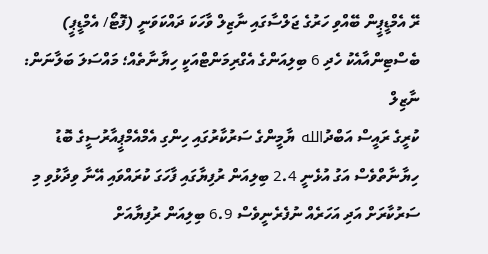ރޭ އެމްޑީޕީން ބޭއްވި ހަރުގެ ޖަލްސާގައި ނާޒިލް ވާހަކަ ދައްކަވަނީ (ފޮޓޯ/ އެމްޑީޕީ)
ބެސްޓިންއާއެކު ހެދި 6 ބިލިއަންގެ އެގްރިމަންޓްއަކީ ހިޔާނާތެއް؛ މައްސަލަ ބަލާނަން: ނާޒިލް
ކުރީގެ ރައީސް އަބްދުالله ޔާމީންގެ ސަރުކާރުގައި ހިންގި އެމްއެމްޕީއާރުސީގެ ބޮޑު ހިޔާނާތްވެސް އަގު އުޅެނީ 2.4 ބިލިއަން ރުފިޔާގައި ފާހަގަ ކުރައްވައި އޭނާ ވިދާޅުވި މި ސަރުކާރަށް އަދި އަހަރެއް ނުފެރެނީވެސް 6.9 ބިލިއަން ރުފިޔާއަށް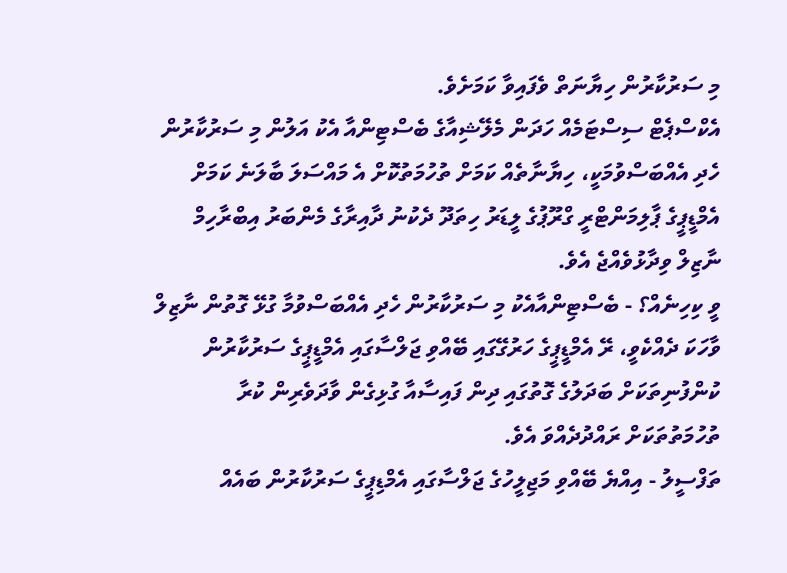މި ސަރުކާރުން ހިޔާނަތް ވެފައިވާ ކަމަށެވެ.
އެކްސްޕެޓް ސިސްޓަމެއް ހަދަން މެލޭޝިއާގެ ބެސްޓިންއާ އެކު އަލުން މި ސަރުކާރުން ހެދި އެއްބަސްވުމަކީ، ހިޔާނާތެއް ކަމަށް ތުހުމަތުކޮށް އެ މައްސަލަ ބާލަނެ ކަމަށް އެމްޑީޕީގެ ޕާލިމަންޓްރީ ގްރޫޕުގެ ލީޑަރު ހިތަދޫ ދެކުނު ދާއިރާގެ މެންބަރު އިބްރާހިމް ނާޒިލް ވިދާޅުވެއްޖެ އެވެ.
ވީ ކިހިނެއް؟ - ބެސްޓިންއާއެކު މި ސަރުކާރުން ހެދި އެއްބަސްވުމާ ގުޅޭ ގޮތުން ނާޒިލް ވާހަކަ ދެއްކެވީ، ރޭ އެމްޑީޕީގެ ހަރުގޭގައި ބޭއްވި ޖަލްސާގައި އެމްޑީޕީގެ ސަރުކާރުން ކުންފުނިތަކަށް ބަދަލުގެ ގޮތުގައި ދިން ފައިސާއާ ގުޅިގެން ވާދަވެރިން ކުރާ ތުހުމަތުތަކަށް ރައްދުދެއްވަ އެވެ.
ތަފްސީލު - އިއްޔެ ބޭއްވި މަޖިލީހުގެ ޖަލްސާގައި އެމްޑިޕީގެ ސަރުކާރުން ބައެއް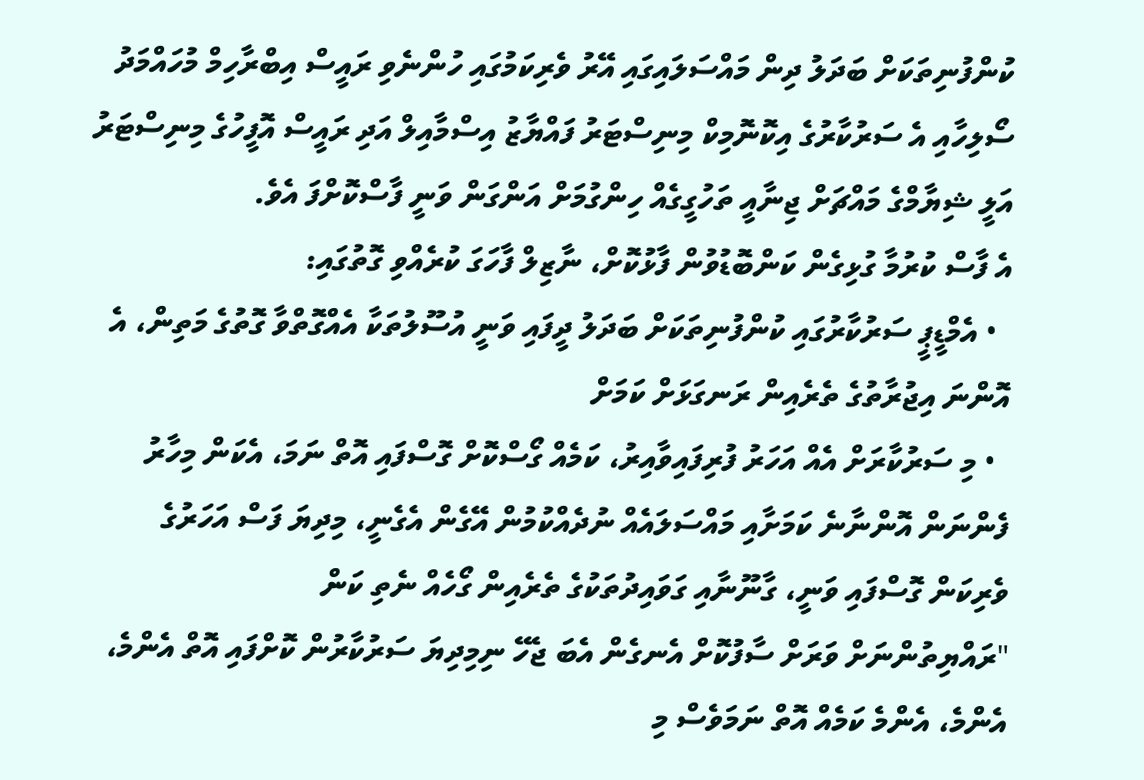ކުންފުނިތަކަށް ބަދަލު ދިން މައްސަލައިގައި އޭރު ވެރިކަމުގައި ހުންނެވި ރައީސް އިބްރާހިމް މުހައްމަދު ސޯލިހާއި އެ ސަރުކާރުގެ އިކޮނޮމިކް މިނިސްޓަރު ފައްޔާޒު އިސްމާއިލް އަދި ރައީސް އޮފީހުގެ މިނިސްޓަރު އަލީ ޝިޔާމްގެ މައްޗަށް ޖިނާއީ ތަހުގީގެއް ހިންގުމަށް އަންގަން ވަނީ ފާސްކޮށްފަ އެވެ.
އެ ފާސް ކުރުމާ ގުޅިގެން ކަންބޮޑުވުން ފާޅުކޮށް، ނާޒިލް ފާހަގަ ކުރެއްވި ގޮތުގައި:
  • އެމްޑީޕީ ސަރުކާރުގައި ކުންފުނިތަކަށް ބަދަލު ދީފައި ވަނީ އުސޫލުތަކާ އެއްގޮތްވާ ގޮތުގެ މަތިން، އެ އޮންނަ އިޖުރާތުގެ ތެރެއިން ރަނގަޅަށް ކަމަށް
  • މި ސަރުކާރަށް އެއް އަހަރު ފުރިފައިވާއިރު، ކަމެއް ގޯސްކޮށް ގޮސްފައި އޮތް ނަމަ، އެކަން މިހާރު ފެންނަން އޮންނާނެ ކަމަށާއި މައްސަލައެއް ނުދެއްކުމުން އޭގެން އެގެނީ، މިދިޔަ ފަސް އަހަރުގެ ވެރިކަން ގޮސްފައި ވަނީ، ގާނޫނާއި ގަވައިދުތަކުގެ ތެރެއިން ގޯހެއް ނެތި ކަން
"ރައްޔިތުންނަށް ވަރަށް ސާފުކޮށް އެނގެން އެބަ ޖެހޭ ނިމިދިޔަ ސަރުކާރުން ކޮށްފައި އޮތް އެންމެ، އެންމެ، އެންމެ ކަމެއް އޮތް ނަމަވެސް މި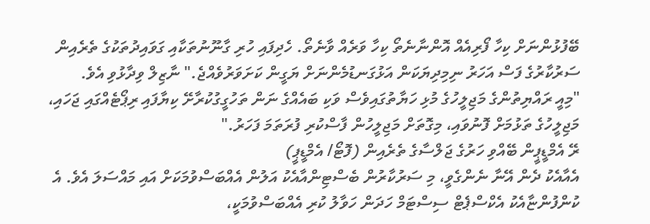ބޭފުޅުންނަށް ކިހާ ފޯރިއެއް އޮންނާނެތޯ ކިހާ ވަރެއް ވާނެތޯ. ހެދިފައި ހުރި ގާނޫނުތަކާއި ގަވައިދުތަކުގެ ތެރެއިން ސަރުކާރުގެ ފަސް އަހަރު ނިމިދިޔަކަން އަޅުގަނޑުމެންނަށް ޔަގީން ކަށަވަރުވެއްޖެ." ނާޒިލް ވިދާޅުވި އެވެ.
"މިއީ ރައްޔިތުންގެ މަޖިލީހުގެ މުޅި ހަޔާތުގައިވެސް ވަކި ބައެއްގެ ނަން ތަހުގީގުކުރާށޭ ކިޔާފައި ރިޕޯޓެއްގައި ޖަހައި، މަޖިލީހުގެ ތަޅުމަށް ފޮނުވައި، މިގޮތަށް މަޖިލީހުން ފާސްކުރި ފުރަތަމަ ފަހަރު."
ރޭ އެމްޑީޕީން ބޭއްވި ހަރުގެ ޖަލްސާގެ ތެރެއިން (ފޮޓޯ/ އެމްޑީޕީ)
އެއާއެކު ދެން އޭނާ ނެންގެވީ، މި ސަރުކާރުން ބެސްޓިންއާއެކު އަލުން އެއްބަސްވުމަކަށް އައި މައްސަލަ އެވެ. އެ ކުންފުންޏާއެކު އެކްސްޕެޓް ސިސްޓަމް ހަދަން ހަވާލު ކުރި އެއްބަސްވުމަކީ،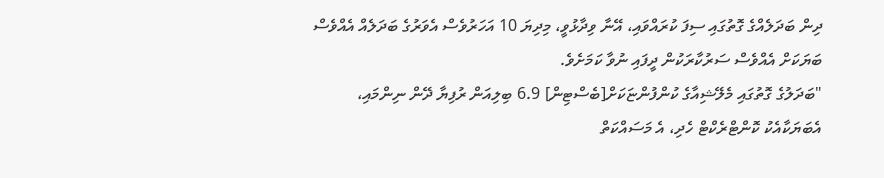ދިން ބަދަލެއްގެ ގޮތުގައި ސިފަ ކުރައްވައި، އޭނާ ވިދާޅުވީ، މިދިޔަ 10 އަހަރުވެސް އެވަރުގެ ބަދަލެއް އެއްވެސް ބަޔަކަށް އެއްވެސް ސަރުކާރަކުން ދީފައި ނުވާ ކަމަށެވެ.
"ބަދަލުގެ ގޮތުގައި މެލޭޝިއާގެ ކުންފުންޏަކަށް[ބެސްޓިން] 6.9 ބިލިއަން ރުފިޔާ ދޭން ނިންމައި، އެބަޔަކާއެކު ކޮންޓްރެކްޓް ހެދި، އެ މަސައްކަތް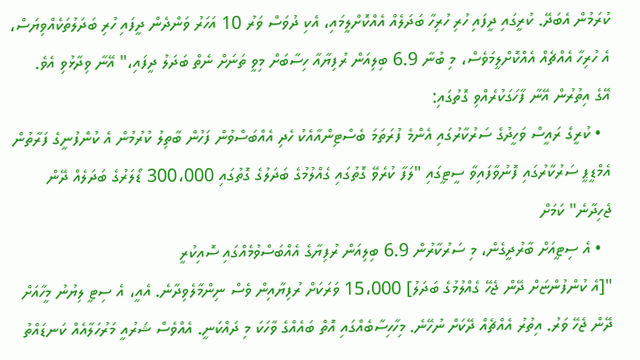ކުރަމުން އެބަދޭ. ކުރީގައި ދީފައި ހުރި ހުރިހާ ބަދަލެއް އެއްކޮށްލީމައި، އެކި ދުވަސް ވަރު 10 އަހަރު ވަންދެން ދީފައި ހުރި ބަދަލުތަކެއްވިޔަސް، އެ ހުރިހާ އެއްޗެއް އެއްކޮށްލީމަވެސް، މި ބުނާ 6.9 ބިލިއަން ރުފިޔާއާ ހިސާބަށް މިވީ ތަނަށް ނެތް ބަދަލު ދީފައި،" އޭނާ ވިދާޅުވި އެވެ.
އޭގެ އިތުރުން އޭނާ ފާހަގަކުރެއްވި ގޮތުގައި:
  • ކުރީގެ ރައީސް ވަހީދުގެ ސަރުކާރުގައި އެންމެ ފުރަތަމަ ބެސްޓިންއާއެކު ހެދި އެއްބަސްވުން ފަހުން ބާތިލު ކުރުމުން އެ ކުންފުނީގެ ފަރާތުން އެމްޑީޕީ ސަރުކާރުގައި ފޮނުވާފައިވާ ސީޓީގައި "ލަފާ ކުރެވޭ ގޮތުގައި ގެއްލުމުގެ ބަދަލުގެ ގޮތުގައި 300،000 ޑޯލަރުގެ ބަދަލެއް ދޭން ޖެހިދާނެ" ކަމަށް
  • އެ ސިޓީއަށް ބާރުދީގެން، މި ސަރުކާރުން 6.9 ބިލިއަން ރުފިޔާގެ އެއްބަސްވުމެއްގައި ސޮއިކުރީ
"[އެ ކުންފުންޏަށް ދޭން ޖެހޭ ގެއްލުމުގެ ބަދަލު] 15،000 ވަރަކަށް ރުފިޔާއިން ވެސް ނިންމާލެވިދާނެ. އެއީ، އެ ސިޓީ ލިޔުނު މީހާއަށް ދޭން ޖެހޭ ވަރު. އިތުރު އެއްޗެއް ދޭކަށް ނުހޭނެ. މިހާހިސާބެއްގައި އޮތް ބައެއްގެ ވާހަކަ މި ދައްކަނީ. އެއްވެސް ޝަރުއީ މަރުހަލާއެއް ކަނޑައްތު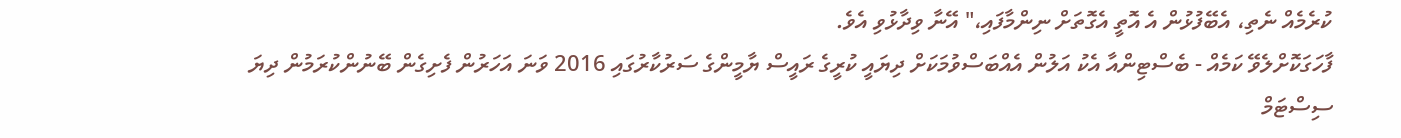ކުރެމެއް ނެތި، އެބޭފުޅުން އެ އޮތީ އެގޮތަށް ނިންމާފައި،" އޭނާ ވިދާޅުވި އެވެ.
ފާހަގަކޮށްލެވޭ ކަމެއް - ބެސްޓިންއާ އެކު އަލުން އެއްބަސްވުމަކަށް ދިޔައީ ކުރީގެ ރައީސް ޔާމީންގެ ސަރުކާރުގައި 2016 ވަނަ އަހަރުން ފެށިގެން ބޭނުންކުރަމުން ދިޔަ ސިސްޓަމް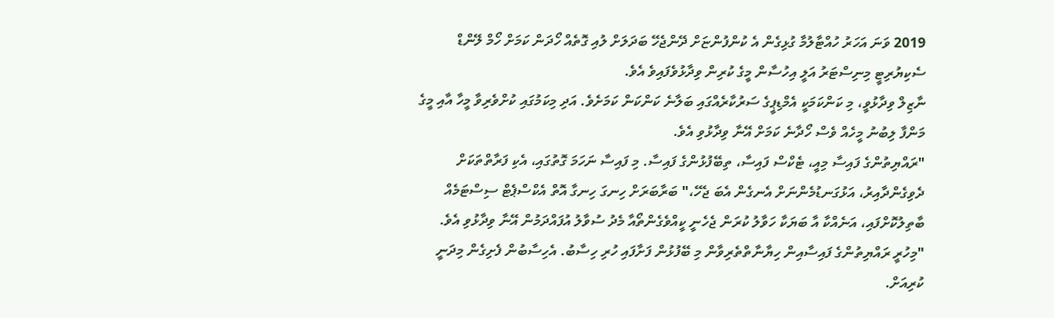2019 ވަނަ އަހަރު ހުއްޓާލުމާ ގުޅިގެން އެ ކުންފުންޏަށް ދޭންޖެހޭ ބަދަލަށް ލުއި ގޮތެއް ހޯދަން ކަމަށް ހޯމް ލޭންޑް ސެކިޔުރިޓީ މިނިސްޓަރު އަލީ އިހުސާން މީގެ ކުރިން ވިދާޅުވެފައިވެ އެވެ.
ނާޒިލް ވިދާޅުވީ، މި ކަންކަމަކީ އެމްޑިޕީގެ ސަރުކާރެއްގައި ބަލާނެ ކަންކަން ކަމަށެވެ. އަދި މިކަމުގައި ކުށްވެރިވާ މީހާ އާއި މީގެ މަންފާ ލިބުނު މީހެއް ވެސް ހޯދާނެ ކަމަށް އޭނާ ވިދާޅުވި އެވެ.
"ރައްޔިތުންގެ ފައިސާ މިއީ، ޓެކްސް ފައިސާ، ތިބޭފުޅުންގެ ފައިސާ. މި ފައިސާ ނަހަމަ ގޮތުގައި، އެކި ފަރާތްތަކަށް ދެވިގެންދާއިރު، އަޅުގަނޑުމެންނަށް އެނގެން އެބަ ޖެހޭ،" ބަރާބަރަށް ހިނގަ ހިނގާ އޮތް އެކްސްޕެޓް ސިސްޓަމެއް ބާތިލުކޮށްފައި، އަނެއްކާ އާ ބަޔަކާ ހަވާލު ކުރަން ޖެހެނީ ކީއްވެގެންތޯއާ މެދު ސުވާލު އުފައްދަމުން އޭނާ ވިދާޅުވި އެވެ.
"މިހުރީ ރައްޔިތުންގެ ފައިސާއިން ހިޔާނާތްތެރިވާން މި ބޭފުޅުން ފަށާފައި ހުރި ހިސާބު. އެހިސާބުން ފެށިގެން މިދަނީ ކުރިއަށް.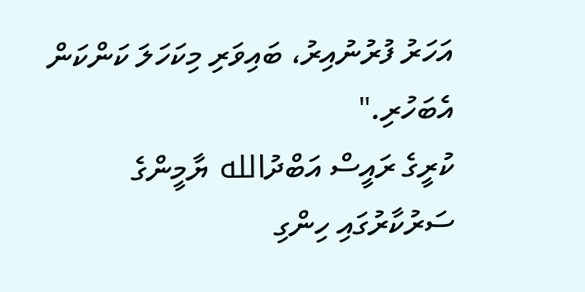އަހަރު ފުރުނުއިރު، ބައިވަރި މިކަހަލަ ކަންކަން އެބަހުރި."
ކުރީގެ ރައީސް އަބްދުالله ޔާމީންގެ ސަރުކާރުގައި ހިންގި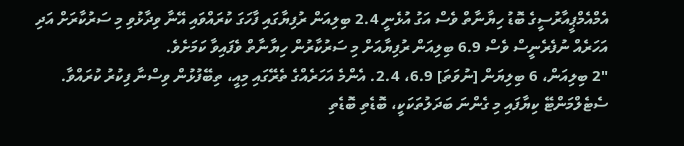އެމްއެމްޕީއާރުސީގެ ބޮޑު ހިޔާނާތް ވެސް އަގު އުޅެނީ 2.4 ބިލިއަން ރުފިޔާގައި ފާހަގަ ކުރައްވައި އޭނާ ވިދާޅުވި މި ސަރުކާރަށް އަދި އަހަރެއް ނުފެރެނީސް ވެސް 6.9 ބިލިއަން ރުފިޔާއަށް މި ސަރުކާރުން ހިޔާނާތް ވެފައިވާ ކަމަށެވެ.
"2 ބިލިއަން، 6 ބިލިޔަން [ނުވަތަ] 6.9، 2.4. އެންމެ އަހަރެއްގެ ތެރޭގައި މިއީ، ތިބޭފުޅުން ވިސްނާ ފިކުރު ކުރައްވާ. ސެޓެލްމަންޓޭ ކިޔާފައި މި ގެންނަ ބަދަލުތަކަކީ، ބޮޑެތި ބޮޑެތި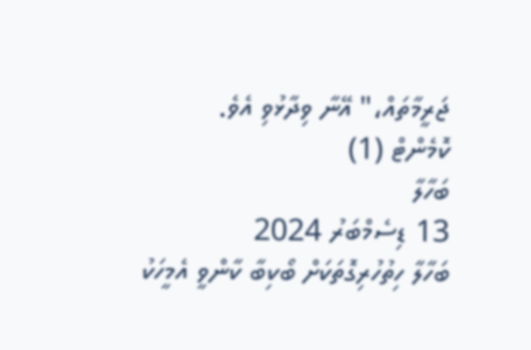ޖަރީމާތައް،" އޭނާ ވިދާޅުވި އެވެ.
ކޮމެންޓް (1)
ބަހާލާ
13 ޑިސެމްބަރު 2024
ބަހާލާ ހިތުހުރިގޮތަކަށް ބޯކިބާ ކާންވީ އެމީހަކު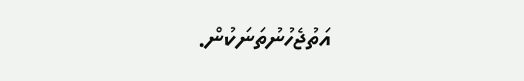އަތުޖެހުނުތަނަކުން.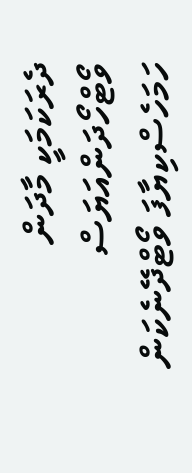ދެރަކަމަކީ މާދަން ވޯޓްހޯދަންއަޔަސް ހަމަހެސްކިޔާފަ ވޯޓްދޭނެކަން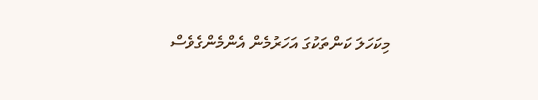މިކަހަލަ ކަންތަކުގަ އަހަރުމެން އެންމެންގެވެސް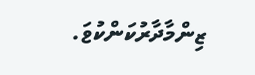ޒިންމާދާރުކަންކުޱަ.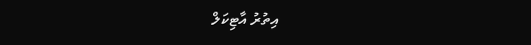އިތުރު އާޓިކަލް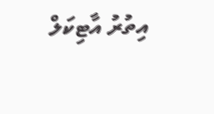އިތުރު އާޓިކަލް